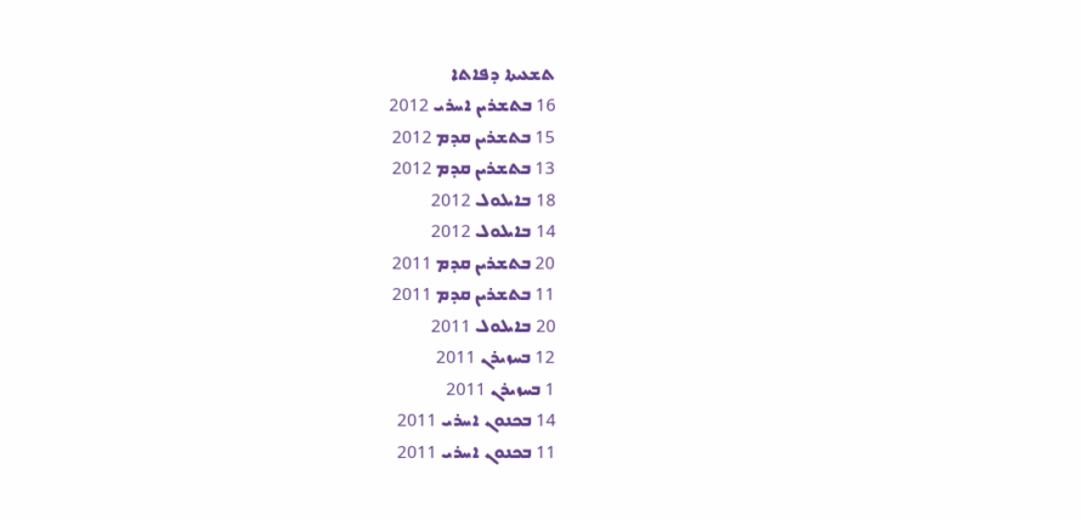ܬܫܥܝܬܐ ܕܦܐܬܐ
16 ܒܬܫܪܝܢ ܐܚܪܝ 2012
15 ܒܬܫܪܝܢ ܩܕܡ 2012
13 ܒܬܫܪܝܢ ܩܕܡ 2012
18 ܒܐܝܠܘܠ 2012
14 ܒܐܝܠܘܠ 2012
20 ܒܬܫܪܝܢ ܩܕܡ 2011
11 ܒܬܫܪܝܢ ܩܕܡ 2011
20 ܒܐܝܠܘܠ 2011
12 ܒܚܙܝܪܢ 2011
1 ܒܚܙܝܪܢ 2011
14 ܒܟܢܘܢ ܐܚܪܝ 2011
11 ܒܟܢܘܢ ܐܚܪܝ 2011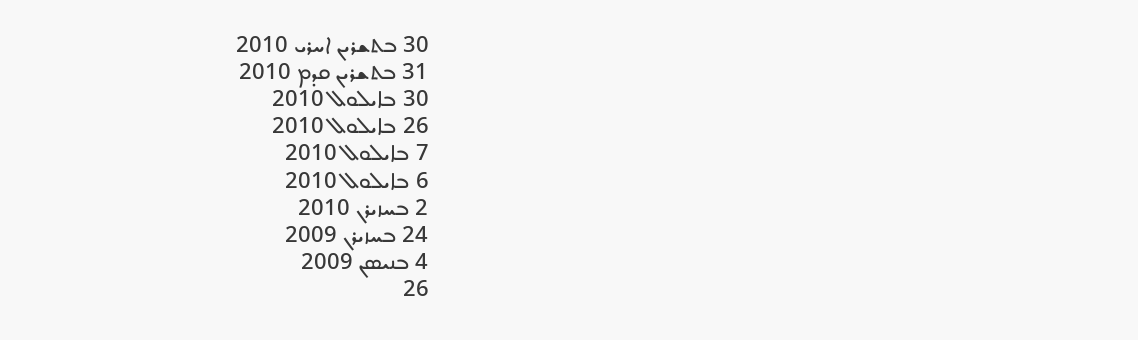30 ܒܬܫܪܝܢ ܐܚܪܝ 2010
31 ܒܬܫܪܝܢ ܩܕܡ 2010
30 ܒܐܝܠܘܠ 2010
26 ܒܐܝܠܘܠ 2010
7 ܒܐܝܠܘܠ 2010
6 ܒܐܝܠܘܠ 2010
2 ܒܚܙܝܪܢ 2010
24 ܒܚܙܝܪܢ 2009
4 ܒܢܝܣܢ 2009
26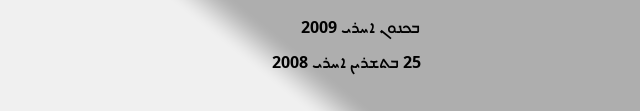ܒܟܢܘܢ ܐܚܪܝ 2009
25 ܒܬܫܪܝܢ ܐܚܪܝ 2008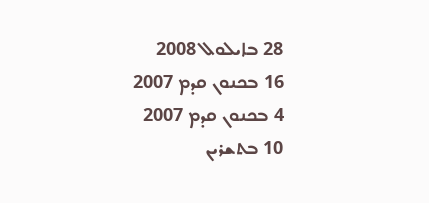28 ܒܐܝܠܘܠ 2008
16 ܒܟܢܘܢ ܩܕܡ 2007
4 ܒܟܢܘܢ ܩܕܡ 2007
10 ܒܬܫܪܝܢ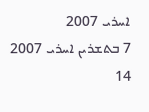ܐܚܪܝ 2007
7 ܒܬܫܪܝܢ ܐܚܪܝ 2007
14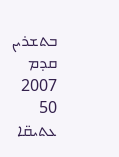ܒܬܫܪܝܢ ܩܕܡ 2007
50 ܥܬܝܩ̈ܐ